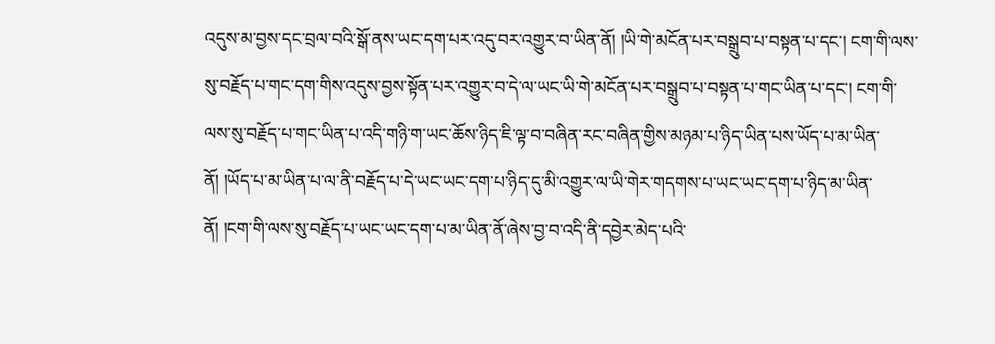འདུས་མ་བྱས་དང་བྲལ་བའི་སྒོ་ནས་ཡང་དག་པར་འདུ་བར་འགྱུར་བ་ཡིན་ནོ། །ཡི་གེ་མངོན་པར་བསྒྲུབ་པ་བསྟན་པ་དང་། ངག་གི་ལས་སུ་བརྗོད་པ་གང་དག་གིས་འདུས་བྱས་སྟོན་པར་འགྱུར་བ་དེ་ལ་ཡང་ཡི་གེ་མངོན་པར་བསྒྲུབ་པ་བསྟན་པ་གང་ཡིན་པ་དང་། ངག་གི་ལས་སུ་བརྗོད་པ་གང་ཡིན་པ་འདི་གཉི་ག་ཡང་ཆོས་ཉིད་ཇི་ལྟ་བ་བཞིན་རང་བཞིན་གྱིས་མཉམ་པ་ཉིད་ཡིན་པས་ཡོད་པ་མ་ཡིན་ནོ། །ཡོད་པ་མ་ཡིན་པ་ལ་ནི་བརྗོད་པ་དེ་ཡང་ཡང་དག་པ་ཉིད་དུ་མི་འགྱུར་ལ་ཡི་གེར་གདགས་པ་ཡང་ཡང་དག་པ་ཉིད་མ་ཡིན་ནོ། །ངག་གི་ལས་སུ་བརྗོད་པ་ཡང་ཡང་དག་པ་མ་ཡིན་ནོ་ཞེས་བྱ་བ་འདི་ནི་དབྱེར་མེད་པའི་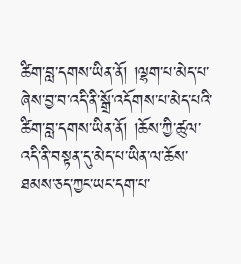ཚིག་བླ་དགས་ཡིན་ནོ། །ལྷག་པ་མེད་པ་ཞེས་བྱ་བ་འདི་ནི་སྒྲོ་འདོགས་པ་མེད་པའི་ཚིག་བླ་དགས་ཡིན་ནོ། །ཆོས་ཀྱི་ཚུལ་འདི་ནི་བསྟན་དུ་མེད་པ་ཡིན་ལ་ཆོས་ཐམས་ཅད་ཀྱང་ཡང་དག་པ་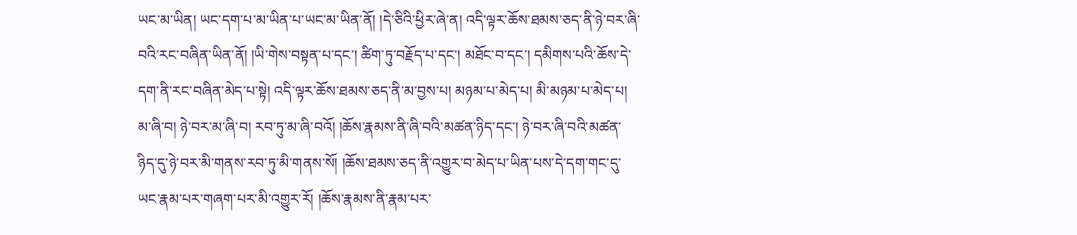ཡང་མ་ཡིན། ཡང་དག་པ་མ་ཡིན་པ་ཡང་མ་ཡིན་ནོ། །དེ་ཅིའི་ཕྱིར་ཞེ་ན། འདི་ལྟར་ཆོས་ཐམས་ཅད་ནི་ཉེ་བར་ཞི་བའི་རང་བཞིན་ཡིན་ནོ། །ཡི་གེས་བསྟན་པ་དང་། ཚིག་ཏུ་བརྗོད་པ་དང་། མཐོང་བ་དང་། དམིགས་པའི་ཆོས་དེ་དག་ནི་རང་བཞིན་མེད་པ་སྟེ། འདི་ལྟར་ཆོས་ཐམས་ཅད་ནི་མ་བྱས་པ། མཉམ་པ་མེད་པ། མི་མཉམ་པ་མེད་པ། མ་ཞི་བ། ཉེ་བར་མ་ཞི་བ། རབ་ཏུ་མ་ཞི་བའོ། །ཆོས་རྣམས་ནི་ཞི་བའི་མཚན་ཉིད་དང་། ཉེ་བར་ཞི་བའི་མཚན་ཉིད་དུ་ཉེ་བར་མི་གནས་རབ་ཏུ་མི་གནས་སོ། །ཆོས་ཐམས་ཅད་ནི་འགྱུར་བ་མེད་པ་ཡིན་པས་དེ་དག་གང་དུ་ཡང་རྣམ་པར་གཞག་པར་མི་འགྱུར་རོ། །ཆོས་རྣམས་ནི་རྣམ་པར་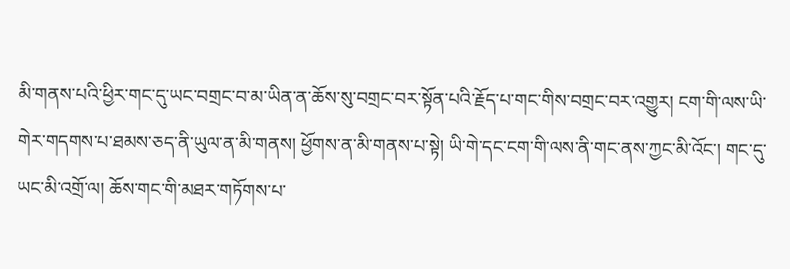མི་གནས་པའི་ཕྱིར་གང་དུ་ཡང་བགྲང་བ་མ་ཡིན་ན་ཆོས་སུ་བགྲང་བར་སྟོན་པའི་རྗོད་པ་གང་གིས་བགྲང་བར་འགྱུར། ངག་གི་ལས་ཡི་གེར་གདགས་པ་ཐམས་ཅད་ནི་ཡུལ་ན་མི་གནས། ཕྱོགས་ན་མི་གནས་པ་སྟེ། ཡི་གེ་དང་ངག་གི་ལས་ནི་གང་ནས་ཀྱང་མི་འོང་། གང་དུ་ཡང་མི་འགྲོ་ལ། ཆོས་གང་གི་མཐར་གཏོགས་པ་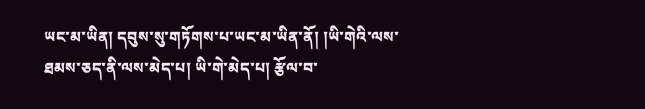ཡང་མ་ཡིན། དབུས་སུ་གཏོགས་པ་ཡང་མ་ཡིན་ནོ། །ཡི་གེའི་ལས་ཐམས་ཅད་ནི་ལས་མེད་པ། ཡི་གེ་མེད་པ། རྩོལ་བ་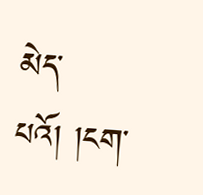མེད་པའོ། །ངག་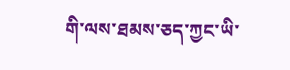གི་ལས་ཐམས་ཅད་ཀྱང་ཡི་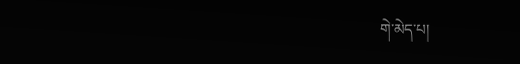གེ་མེད་པ།